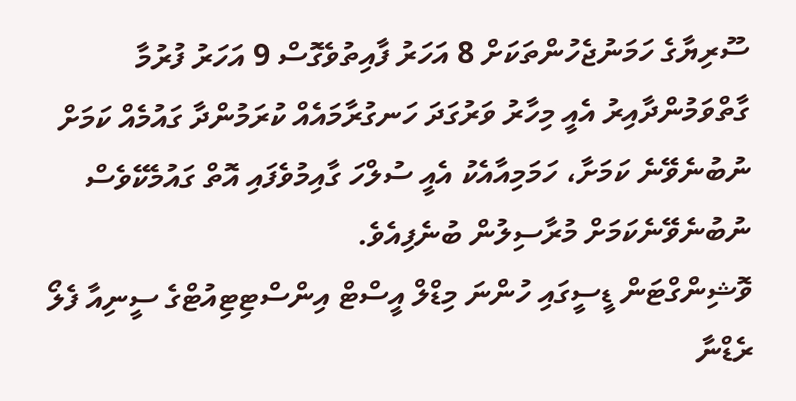ސޫރިޔާގެ ހަމަނުޖެހުންތަކަށް 8 އަހަރު ފާއިތުވެގޮސް 9 އަހަރު ފުރުމާ ގާތްވަމުންދާއިރު އެއީ މިހާރު ވަރުގަދަ ހަނގުރާމައެއް ކުރަމުންދާ ގައުމެއް ކަމަށް ނުބުނެވޭނެ ކަމަށާ، ހަމަމިއާއެކު އެއީ ސުލްހަ ގާއިމުވެފައި އޮތް ގައުމެކޭވެސް ނުބުނެވޭނެކަމަށް މުރާސިލުން ބުނެފިއެވެ.
ވޮޝިންގްޓަން ޑީސީގައި ހުންނަ މިޑްލް އީސްޓް އިންސްޓިޓިއުޓްގެ ސީނިއާ ފެލޯ ރެޑްނާ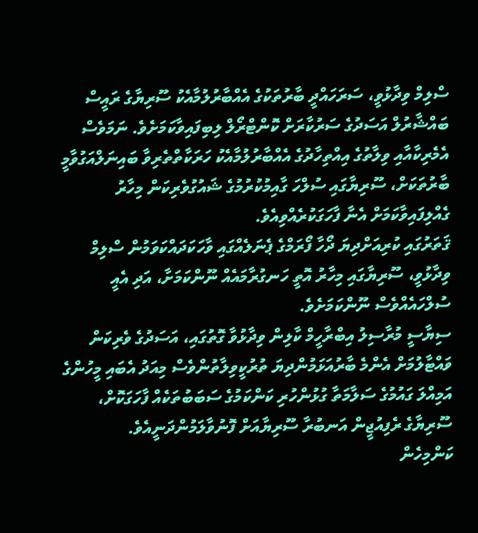ސްލިމް ވިދާޅުވީ، ސަރަހައްދީ ބާރުތަކުގެ އެއްބާރުލުމާއެކު ސޫރިޔާގެ ރައީސް ބައްޝާރުލް އަސަދުގެ ސަރުކާރަށް ކޮންޓްރޯލް ލިބިފައިވާކަމަށެވެ. ނަމަވެސް އެމެރިކާއާއި ވިލާތުގެ އިއްތިހާދުގެ އެއްބާރުލުމާއެކު ހަރަކާތްތެރިވާ ބައިނަލްއަގުވާމީ ބާރުތަކަށް، ސޫރިޔާގައި ސުލްހަ ގާއިމުކުރުމުގެ ޝައުގުވެރިކަން މިހާރު ގެއްލިފައިވާކަމަށް އެނާ ފާހަގަކުރެއްވިއެވެ.
ޤަތަރުގައި ކުރިއަށްދިޔަ ދޯހާ ފޯރަމްގެ ޕެނަލެއްގައި ވާހަކަދައްކަވަމުން ސްލިމް ވިދާޅުވީ، ސޫރިޔާގައި މިހާރު އޮތީ ހަނގުރާމައެއް ނޫންކަމަށާ، އަދި އެއީ ސުލްހައެއްވެސް ނޫންކަމަށެވެ.
ސިޔާސީ މުރާސިލު އިބްރާހީމް ކާލިން ވިދާޅުވާ ގޮތުގައި، އަސަދުގެ ވެރިކަން ވައްޓާލުމަށް އެންމެ ބާރުއަޅަމުންދިޔަ ތުރުކީވިލާތުންވެސް މިއަދު އެބައި މީހުންގެ އަމިއްލަ ގައުމުގެ ސަލާމަތާ ގުޅުންހުރި ކަންކަމުގެ ސަބަބުތަކެއް ފާހަގަކޮށް، ސޫރިޔާގެ ރެފިއުޖީން އަނބުރާ ސޫރިޔާއަށް ފޮނުވާލަމުންދަނީއެވެ.
ކަންމިހެން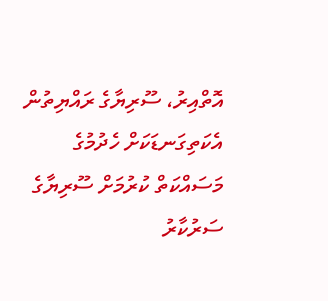އޮތްއިރު، ސޫރިޔާގެ ރައްޔިތުން އެކަތިގަނޑަކަށް ހެދުމުގެ މަސައްކަތް ކުރުމަށް ސޫރިޔާގެ ސަރުކާރު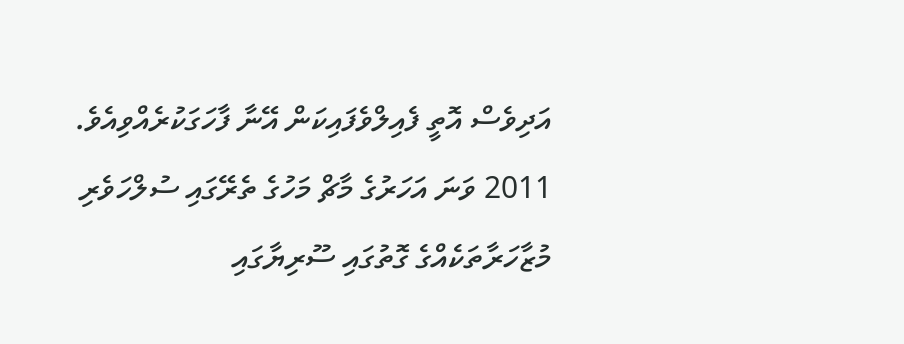އަދިވެސް އޮތީ ފެއިލްވެފައިކަން އޭނާ ފާހަގަކުރެއްވިއެވެ.
2011 ވަނަ އަހަރުގެ މާޗް މަހުގެ ތެރޭގައި ސުލްހަވެރި މުޒާހަރާތަކެއްގެ ގޮތުގައި ސޫރިޔާގައި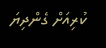ކުރިއަށް ގެންދިޔަ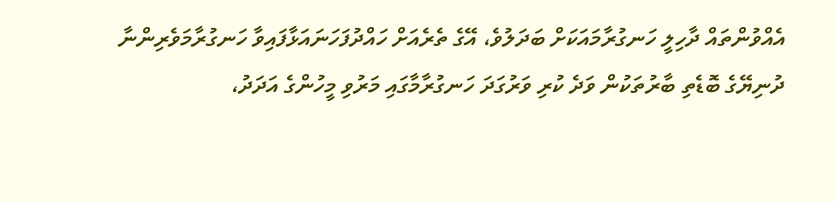އެއްވުންތައް ދާހިލީ ހަނގުރާމައަކަށް ބަދަލުވެ، އޭގެ ތެރެއަށް ހައްދުފަހަނައަޅާފައިވާ ހަނގުރާމަވެރިންނާ ދުނިޔޭގެ ބޮޑެތި ބާރުތަކުން ވަދެ ކުރި ވަރުގަދަ ހަނގުރާމާގައި މަރުވި މީހުންގެ އަދަދު،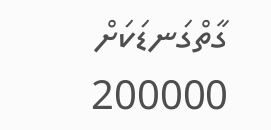ގާތްގަނޑަކަށް 200000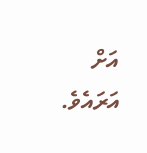އަށް އަރައެވެ.